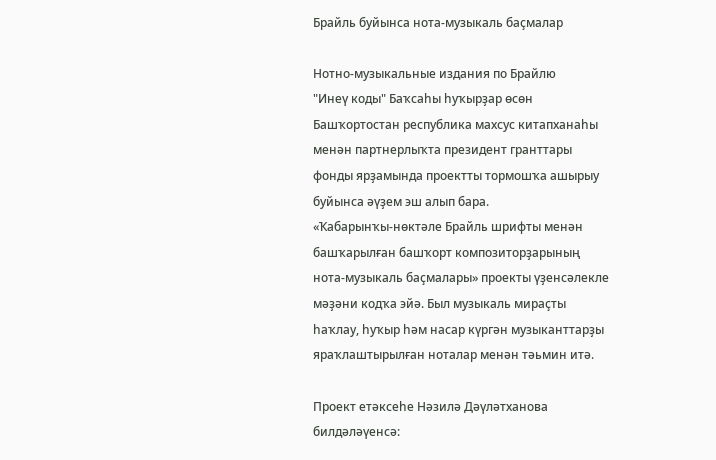Брайль буйынса нота-музыкаль баҫмалар

Нотно-музыкальные издания по Брайлю
"Инеү коды" Баҡсаһы һуҡырҙар өсөн Башҡортостан республика махсус китапханаһы менән партнерлыҡта президент гранттары фонды ярҙамында проектты тормошҡа ашырыу буйынса әүҙем эш алып бара.
«Ҡабарынҡы-нөктәле Брайль шрифты менән башҡарылған башҡорт композиторҙарының нота-музыкаль баҫмалары» проекты үҙенсәлекле мәҙәни кодҡа эйә. Был музыкаль мираҫты һаҡлау, һуҡыр һәм насар күргән музыканттарҙы яраҡлаштырылған ноталар менән тәьмин итә.

Проект етәксеһе Нәзилә Дәүләтханова билдәләүенсә: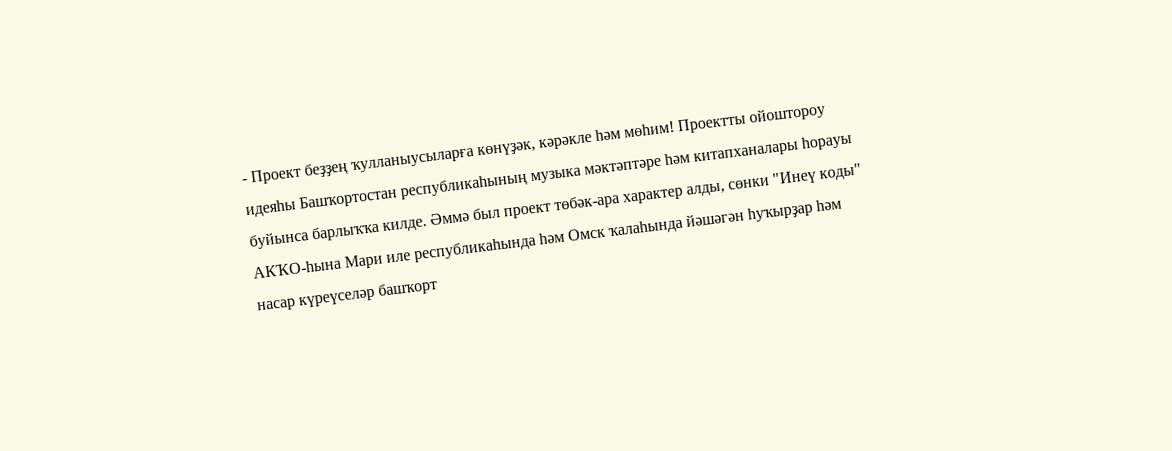- Проект беҙҙең ҡулланыусыларға көнүҙәк, кәрәкле һәм мөһим! Проектты ойоштороу идеяһы Башҡортостан республикаһының музыка мәктәптәре һәм китапханалары һорауы буйынса барлыҡҡа килде. Әммә был проект төбәк-ара характер алды, сөнки "Инеү коды" АКҠО-һына Мари иле республикаһында һәм Омск ҡалаһында йәшәгән һуҡырҙар һәм насар күреүселәр башҡорт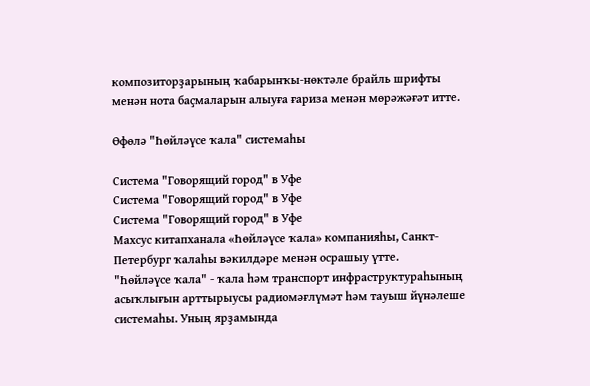композиторҙарының ҡабарынҡы-нөктәле брайль шрифты менән нота баҫмаларын алыуға ғариза менән мөрәжәғәт итте.

Өфөлә "Һөйләүсе ҡала" системаһы

Система "Говорящий город" в Уфе
Система "Говорящий город" в Уфе
Система "Говорящий город" в Уфе
Махсус китапханала «Һөйләүсе ҡала» компанияһы, Санкт-Петербург ҡалаһы вәкилдәре менән осрашыу үтте.
"Һөйләүсе ҡала" - ҡала һәм транспорт инфраструктураһының асыҡлығын арттырыусы радиомәғлүмәт һәм тауыш йүнәлеше системаһы. Уның ярҙамында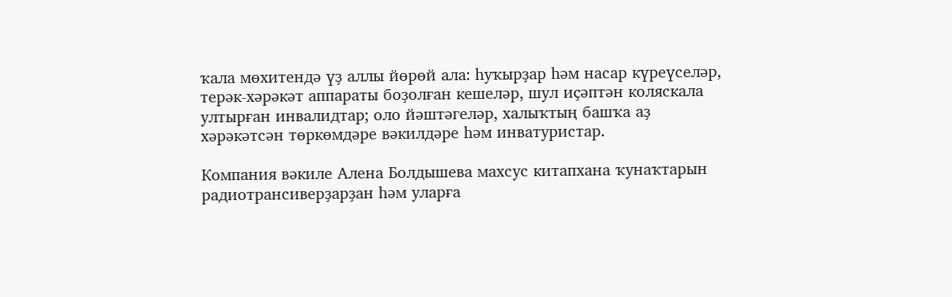ҡала мөхитендә үҙ аллы йөрөй ала: һуҡырҙар һәм насар күреүселәр, терәк-хәрәкәт аппараты боҙолған кешеләр, шул иҫәптән коляскала ултырған инвалидтар; оло йәштәгеләр, халыҡтың башҡа аҙ хәрәкәтсән төркөмдәре вәкилдәре һәм инватуристар.

Компания вәкиле Алена Болдышева махсус китапхана ҡунаҡтарын радиотрансиверҙарҙан һәм уларға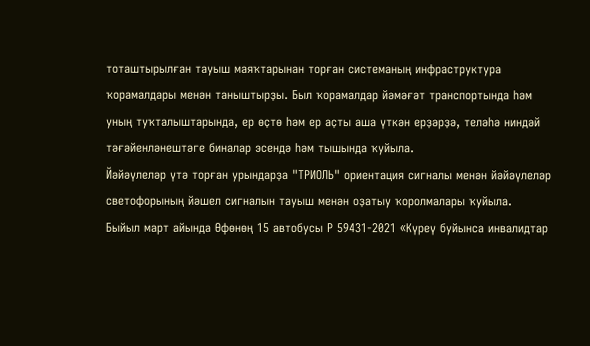тоташтырылған тауыш маяҡтарынан торған системаның инфраструктура ҡорамалдары менән таныштырҙы. Был ҡорамалдар йәмәғәт транспортында һәм уның туҡталыштарында, ер өҫтө һәм ер аҫты аша үткән ерҙәрҙә, теләһә ниндәй тәғәйенләнештәге биналар эсендә һәм тышында ҡуйыла.
Йәйәүлеләр үтә торған урындарҙа "ТРИОЛЬ" ориентация сигналы менән йәйәүлеләр светофорының йәшел сигналын тауыш менән оҙатыу ҡоролмалары ҡуйыла.
Быйыл март айында Өфөнөң 15 автобусы Р 59431-2021 «Күреү буйынса инвалидтар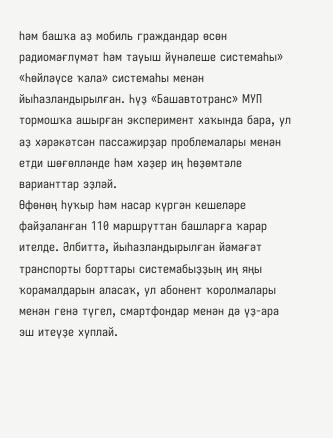һәм башҡа аҙ мобиль граждандар өсөн радиомәғлүмәт һәм тауыш йүнәлеше системаһы» «Һөйләүсе ҡала» системаһы менән йыһазландырылған. Һүҙ «Башавтотранс» МУП тормошҡа ашырған эксперимент хаҡында бара, ул аҙ хәрәкәтсән пассажирҙар проблемалары менән етди шөғөлләнде һәм хәҙер иң һөҙөмтәле варианттар эҙләй.
Өфөнөң һуҡыр һәм насар күргән кешеләре файҙаланған 110 маршруттан башларға ҡарар ителде. Әлбиттә, йыһазландырылған йәмәғәт транспорты борттары системабыҙҙың иң яңы ҡорамалдарын аласаҡ, ул абонент ҡоролмалары менән генә түгел, смартфондар менән дә үҙ-ара эш итеүҙе хуплай.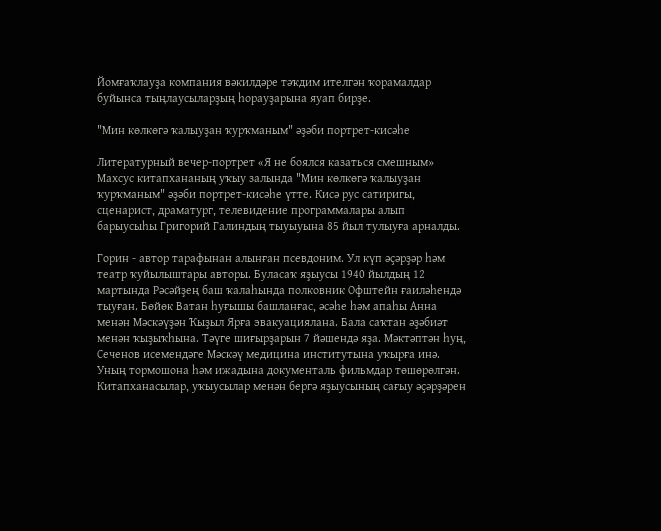Йомғаҡлауҙа компания вәкилдәре тәҡдим ителгән ҡорамалдар буйынса тыңлаусыларҙың һорауҙарына яуап бирҙе.

"Мин көлкөгә ҡалыуҙан ҡурҡманым" әҙәби портрет-кисәһе

Литературный вечер-портрет «Я не боялся казаться смешным»
Махсус китапхананың уҡыу залында "Мин көлкөгә ҡалыуҙан ҡурҡманым" әҙәби портрет-кисәһе үтте. Кисә рус сатиригы, сценарист, драматург, телевидение программалары алып барыусыһы Григорий Галиндың тыуыуына 85 йыл тулыуға арналды.

Горин - автор тарафынан алынған псевдоним. Ул күп әҫәрҙәр һәм театр ҡуйылыштары авторы. Буласаҡ яҙыусы 1940 йылдың 12 мартында Рәсәйҙең баш ҡалаһында полковник Офштейн ғаиләһендә тыуған. Бөйөк Ватан һуғышы башланғас, әсәһе һәм апаһы Анна менән Мәскәүҙән Ҡыҙыл Ярға эвакуациялана. Бала саҡтан әҙәбиәт менән ҡыҙыҡһына. Тәүге шиғырҙарын 7 йәшендә яҙа. Мәктәптән һуң, Сеченов исемендәге Мәскәү медицина институтына уҡырға инә. Уның тормошона һәм ижадына документаль фильмдар төшөрөлгән.
Китапханасылар, уҡыусылар менән бергә яҙыусының сағыу әҫәрҙәрен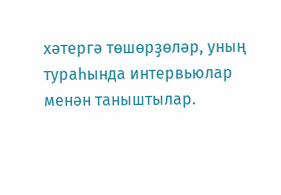хәтергә төшөрҙөләр, уның тураһында интервьюлар менән таныштылар.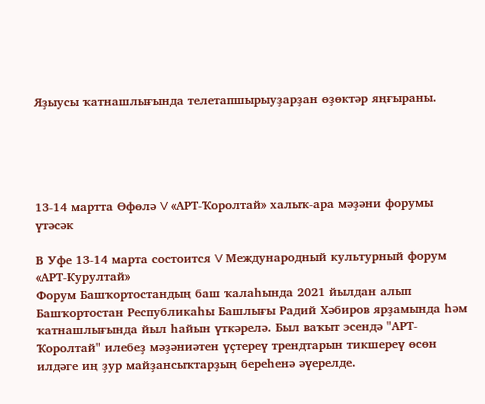Яҙыусы ҡатнашлығында телетапшырыуҙарҙан өҙөктәр яңғыраны.





13-14 мартта Өфөлә V «АРТ-Ҡоролтай» халыҡ-ара мәҙәни форумы үтәсәк

В Уфе 13-14 марта состоится V Международный культурный форум «АРТ-Курултай»
Форум Башҡортостандың баш ҡалаһында 2021 йылдан алып Башҡортостан Республикаһы Башлығы Радий Хәбиров ярҙамында һәм ҡатнашлығында йыл һайын үткәрелә. Был ваҡыт эсендә "АРТ-Ҡоролтай" илебеҙ мәҙәниәтен үҫтереү трендтарын тикшереү өсөн илдәге иң ҙур майҙансыҡтарҙың береһенә әүерелде.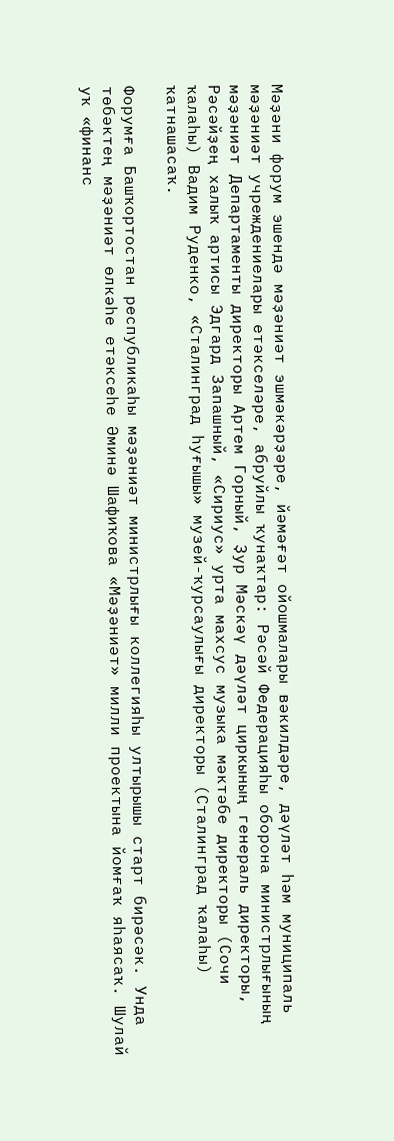Мәҙәни форум эшендә мәҙәниәт эшмәкәрҙәре, йәмәғәт ойошмалары вәкилдәре, дәүләт һәм муниципаль мәҙәниәт учреждениелары етәкселәре, абруйлы ҡунаҡтар: Рәсәй Федерацияһы оборона министрлығының мәҙәниәт Департаменты директоры Артем Горный, Ҙур Мәскәү дәүләт циркының генераль директоры, Рәсәйҙең халыҡ артисы Эдгард Запашный, «Сириус» урта махсус музыка мәктәбе директоры (Сочи ҡалаһы) Вадим Руденко, «Сталинград һуғышы» музей-ҡурсаулығы директоры (Сталинград ҡалаһы) ҡатнашасаҡ.

Форумға Башҡортостан республикаһы мәҙәниәт министрлығы коллегияһы ултырышы старт бирәсәк. Унда төбәктең мәҙәниәт өлкәһе етәксеһе Әминә Шафиҡова «Мәҙәниәт» милли проектына йомғаҡ яһаясаҡ. Шулай уҡ «финанс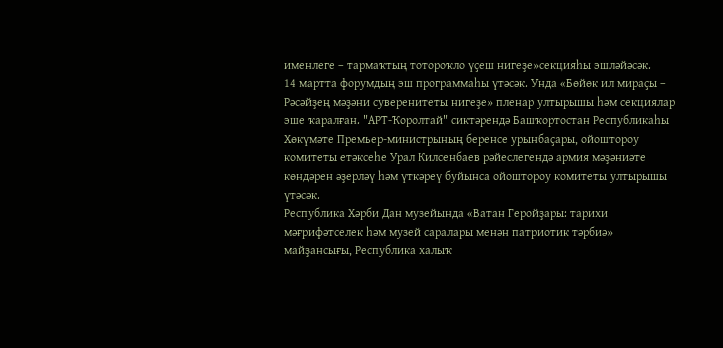именлеге – тармаҡтың тотороҡло үҫеш нигеҙе»секцияһы эшләйәсәк.
14 мартта форумдың эш программаһы үтәсәк. Унда «Бөйөк ил мираҫы – Рәсәйҙең мәҙәни суверенитеты нигеҙе» пленар ултырышы һәм секциялар эше ҡаралған. "АРТ-Ҡоролтай" сиктәрендә Башҡортостан Республикаһы Хөкүмәте Премьер-министрының беренсе урынбаҫары, ойоштороу комитеты етәксеһе Урал Килсенбаев рәйеслегендә армия мәҙәниәте көндәрен әҙерләү һәм үткәреү буйынса ойоштороу комитеты ултырышы үтәсәк.
Республика Хәрби Дан музейында «Ватан Геройҙары: тарихи мәғрифәтселек һәм музей саралары менән патриотик тәрбиә» майҙансығы, Республика халыҡ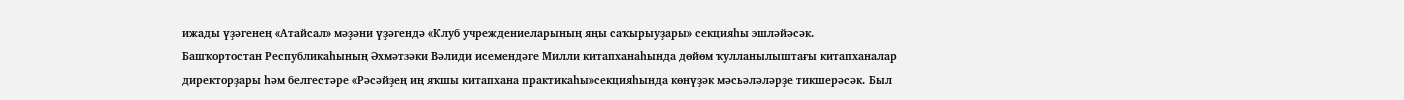ижады үҙәгенең «Атайсал» мәҙәни үҙәгендә «Клуб учреждениеларының яңы саҡырыуҙары» секцияһы эшләйәсәк.
Башҡортостан Республикаһының Әхмәтзәки Вәлиди исемендәге Милли китапханаһында дөйөм ҡулланылыштағы китапханалар директорҙары һәм белгестәре «Рәсәйҙең иң яҡшы китапхана практикаһы»секцияһында көнүҙәк мәсьәләләрҙе тикшерәсәк. Был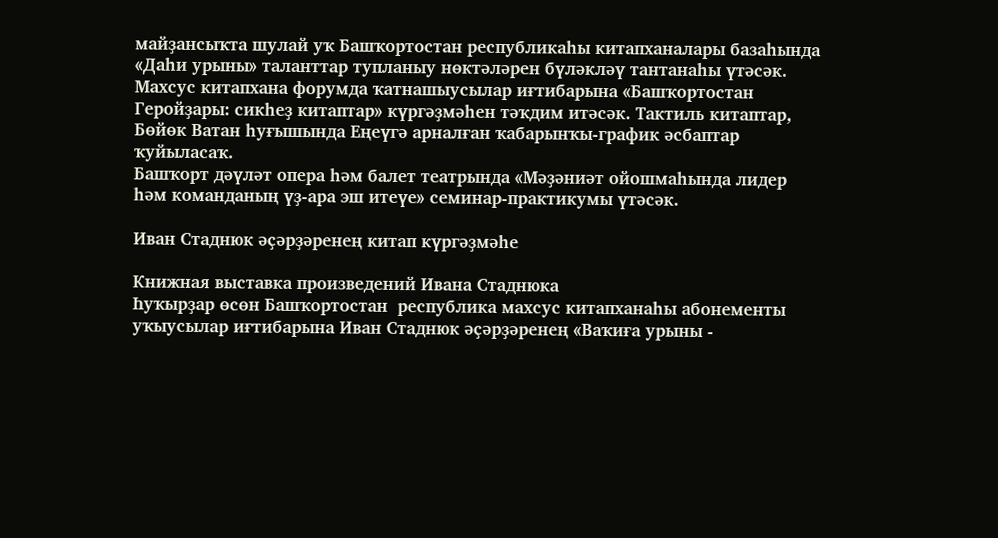майҙансыҡта шулай уҡ Башҡортостан республикаһы китапханалары базаһында «Даһи урыны» таланттар тупланыу нөктәләрен бүләкләү тантанаһы үтәсәк.
Махсус китапхана форумда ҡатнашыусылар иғтибарына «Башҡортостан Геройҙары: сикһеҙ китаптар» күргәҙмәһен тәҡдим итәсәк. Тактиль китаптар, Бөйөк Ватан һуғышында Еңеүгә арналған ҡабарынҡы-график әсбаптар ҡуйыласаҡ.
Башҡорт дәүләт опера һәм балет театрында «Мәҙәниәт ойошмаһында лидер һәм команданың үҙ-ара эш итеүе» семинар-практикумы үтәсәк.

Иван Стаднюк әҫәрҙәренең китап күргәҙмәһе

Книжная выставка произведений Ивана Стаднюка
Һуҡырҙар өсөн Башҡортостан  республика махсус китапханаһы абонементы уҡыусылар иғтибарына Иван Стаднюк әҫәрҙәренең «Ваҡиға урыны -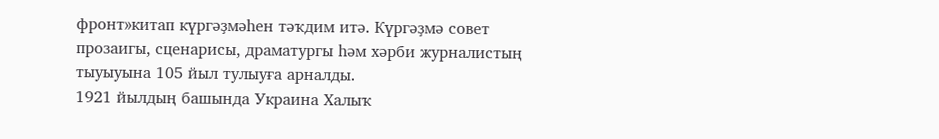фронт»китап күргәҙмәһен тәҡдим итә. Күргәҙмә совет прозаигы, сценарисы, драматургы һәм хәрби журналистың тыуыуына 105 йыл тулыуға арналды.
1921 йылдың башында Украина Халыҡ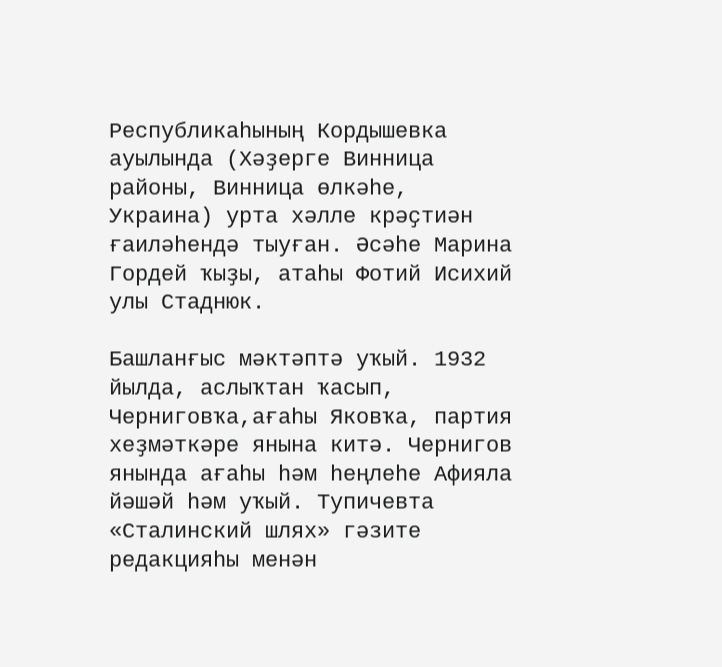Республикаһының Кордышевка ауылында (Хәҙерге Винница районы, Винница өлкәһе, Украина) урта хәлле крәҫтиән ғаиләһендә тыуған. Әсәһе Марина Гордей ҡыҙы, атаһы Фотий Исихий улы Стаднюк.

Башланғыс мәктәптә уҡый. 1932 йылда, аслыҡтан ҡасып, Черниговҡа,ағаһы Яковҡа, партия хеҙмәткәре янына китә. Чернигов янында ағаһы һәм һеңлеһе Афияла йәшәй һәм уҡый. Тупичевта «Сталинский шлях» гәзите редакцияһы менән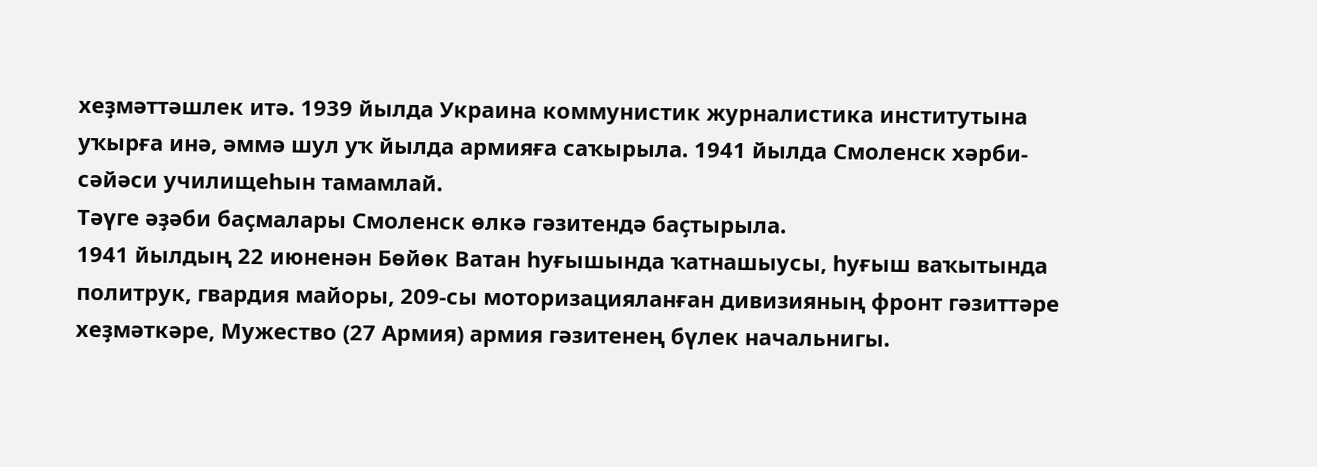хеҙмәттәшлек итә. 1939 йылда Украина коммунистик журналистика институтына уҡырға инә, әммә шул уҡ йылда армияға саҡырыла. 1941 йылда Смоленск хәрби-сәйәси училищеһын тамамлай.
Тәүге әҙәби баҫмалары Смоленск өлкә гәзитендә баҫтырыла.
1941 йылдың 22 июненән Бөйөк Ватан һуғышында ҡатнашыусы, һуғыш ваҡытында политрук, гвардия майоры, 209-сы моторизацияланған дивизияның фронт гәзиттәре хеҙмәткәре, Мужество (27 Армия) армия гәзитенең бүлек начальнигы.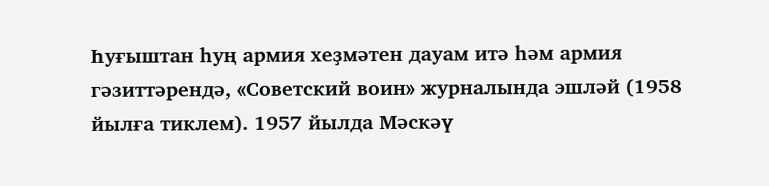Һуғыштан һуң армия хеҙмәтен дауам итә һәм армия гәзиттәрендә, «Советский воин» журналында эшләй (1958 йылға тиклем). 1957 йылда Мәскәү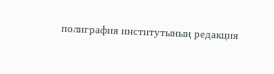полиграфия институтының редакция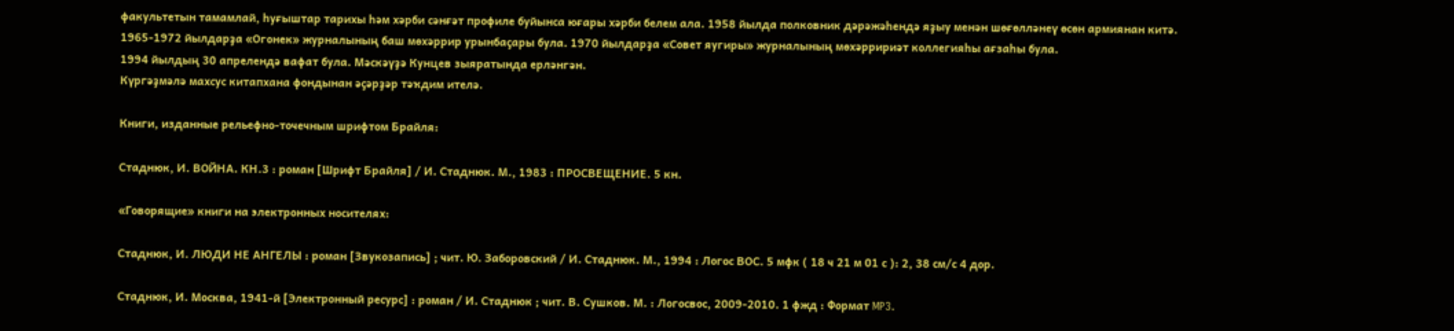факультетын тамамлай, һуғыштар тарихы һәм хәрби сәнғәт профиле буйынса юғары хәрби белем ала. 1958 йылда полковник дәрәжәһендә яҙыу менән шөғөлләнеү өсөн армиянан китә.
1965-1972 йылдарҙа «Огонек» журналының баш мөхәррир урынбаҫары була. 1970 йылдарҙа «Совет яугиры» журналының мөхәрририәт коллегияһы ағзаһы була.
1994 йылдың 30 апрелендә вафат була. Мәскәүҙә Кунцев зыяратында ерләнгән.
Күргәҙмәлә махсус китапхана фондынан әҫәрҙәр тәҡдим ителә.

Книги, изданные рельефно-точечным шрифтом Брайля:

Стаднюк, И. ВОЙНА. КН.3 : роман [Шрифт Брайля] / И. Стаднюк. М., 1983 : ПРОСВЕЩЕНИЕ. 5 кн.

«Говорящие» книги на электронных носителях:

Стаднюк, И. ЛЮДИ НЕ АНГЕЛЫ : роман [Звукозапись] ; чит. Ю. Заборовский / И. Стаднюк. М., 1994 : Логос ВОС. 5 мфк ( 18 ч 21 м 01 с ): 2, 38 см/с 4 дор.

Стаднюк, И. Москва, 1941-й [Электронный ресурс] : роман / И. Стаднюк ; чит. В. Сушков. М. : Логосвос, 2009-2010. 1 фжд : Формат MP3.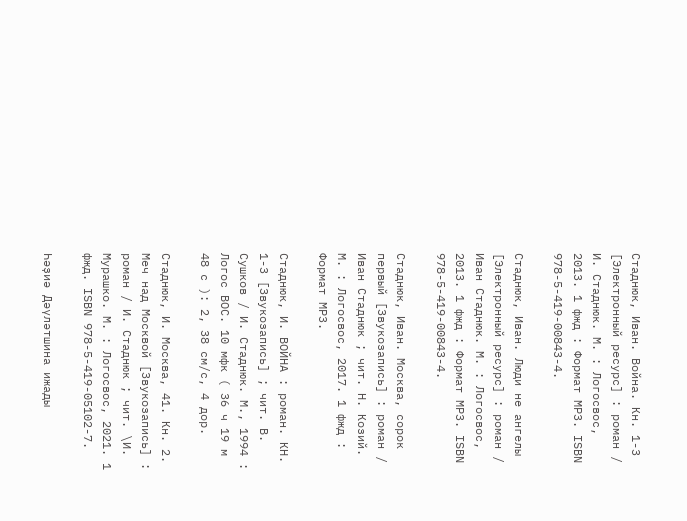Стаднюк, Иван. Война. Кн. 1-3 [Электронный ресурс] : роман / И. Стаднюк. М. : Логосвос, 2013. 1 фжд : Формат MP3. ISBN 978-5-419-00843-4.

Стаднюк, Иван. Люди не ангелы [Электронный ресурс] : роман / Иван Стаднюк. М. : Логосвос, 2013. 1 фжд : Формат MP3. ISBN 978-5-419-00843-4.

Стаднюк, Иван. Москва, сорок первый [Звукозапись] : роман / Иван Стаднюк ; чит. Н. Козий. М. : Логосвос, 2017. 1 фжд : Формат MP3.

Стаднюк, И. ВОЙНА : роман. КН. 1-3 [Звукозапись] ; чит. В. Сушков / И. Стаднюк. М., 1994 : Логос ВОС. 10 мфк ( 36 ч 19 м 48 с ): 2, 38 см/с, 4 дор.

Стаднюк, И. Москва, 41. Кн. 2. Меч над Москвой [Звукозапись] : роман / И. Стаднюк ; чит. \И. Мурашко. М. : Логосвос, 2021. 1 фжд. ISBN 978-5-419-05102-7.

Һәҙиә Дәүләтшина ижады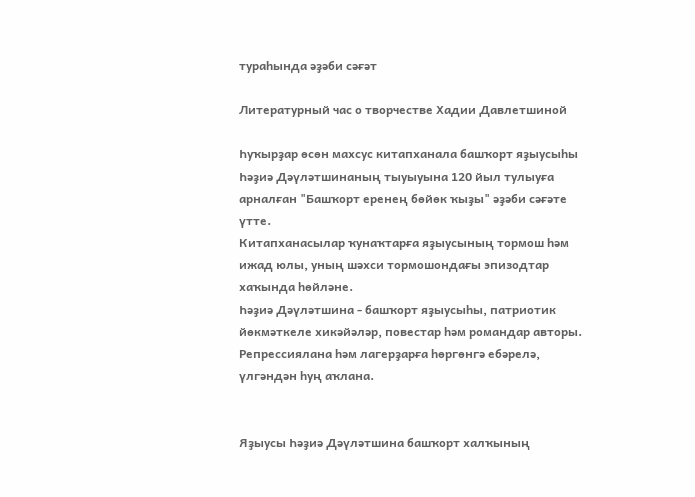тураһында әҙәби сәғәт

Литературный час о творчестве Хадии Давлетшиной

Һуҡырҙар өсөн махсус китапханала башҡорт яҙыусыһы Һәҙиә Дәүләтшинаның тыуыуына 120 йыл тулыуға арналған "Башҡорт еренең бөйөк ҡыҙы" әҙәби сәғәте үтте.
Китапханасылар ҡунаҡтарға яҙыусының тормош һәм ижад юлы, уның шәхси тормошондағы эпизодтар хаҡында һөйләне.
Һәҙиә Дәүләтшина - башҡорт яҙыусыһы, патриотик йөкмәткеле хикәйәләр, повестар һәм романдар авторы. Репрессиялана һәм лагерҙарға һөргөнгә ебәрелә, үлгәндән һуң аҡлана.


Яҙыусы Һәҙиә Дәүләтшина башҡорт халҡының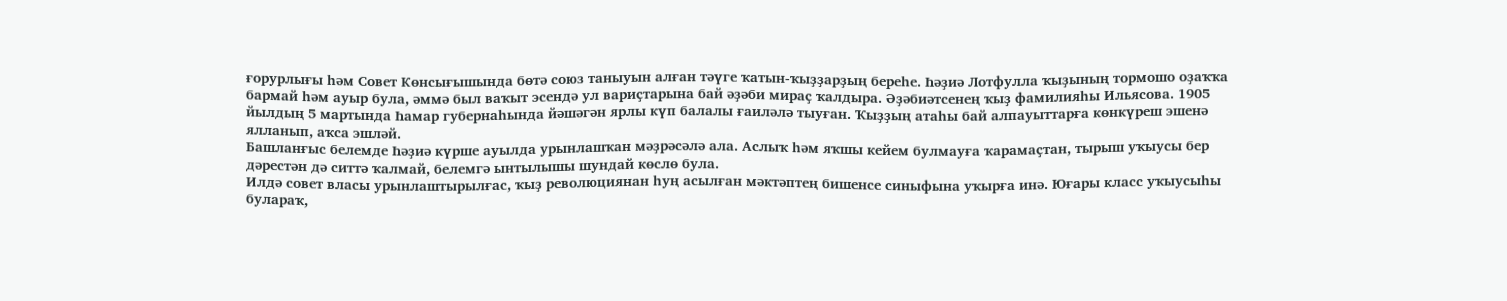ғорурлығы һәм Совет Көнсығышында бөтә союз таныуын алған тәүге ҡатын-ҡыҙҙарҙың береһе. Һәҙиә Лотфулла ҡыҙының тормошо оҙаҡҡа бармай һәм ауыр була, әммә был ваҡыт эсендә ул вариҫтарына бай әҙәби мираҫ ҡалдыра. Әҙәбиәтсенең ҡыҙ фамилияһы Ильясова. 1905 йылдың 5 мартында Һамар губернаһында йәшәгән ярлы күп балалы ғаиләлә тыуған. Ҡыҙҙың атаһы бай алпауыттарға көнкүреш эшенә ялланып, аҡса эшләй.
Башланғыс белемде Һәҙиә күрше ауылда урынлашҡан мәҙрәсәлә ала. Аслыҡ һәм яҡшы кейем булмауға ҡарамаҫтан, тырыш уҡыусы бер дәрестән дә ситтә ҡалмай, белемгә ынтылышы шундай көслө була.
Илдә совет власы урынлаштырылғас, ҡыҙ революциянан һуң асылған мәктәптең бишенсе синыфына уҡырға инә. Юғары класс уҡыусыһы булараҡ,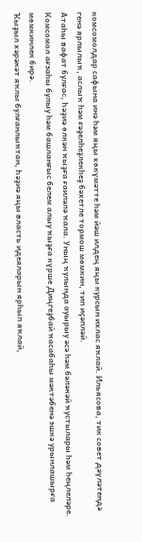комсомолдар сафына инә һәм яңы хөкүмәтте һәм йәш илдең яңы курсын ихлас яҡлай. Ильясова, тик совет дәүләтендә генә ярлылыҡ, аслыҡ һәм ғәҙелһеҙлекһеҙ бәхетле тормош мөмкин, тип иҫәпләй.
Атаһы вафат булғас, Һәҙиә өлкән ҡыҙға ғаиләлә ҡала. Уның ҡулында ауырыу әсә һәм бәләкәй ҡустылары һәм һеңлеләре. Комсомол ағзаһы булыу һәм башланғыс белем алыу ҡыҙға күрше Диңгеҙбай ҡасабаһы мәктәбенә эшкә урынлашырға мөмкинлек бирә.
Ҡыҙыл хәрәкәт яҡлы булғанлыҡтан, Һәҙиә яңы власть идеяларын ярһып яҡлай,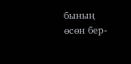бының өсөн бер-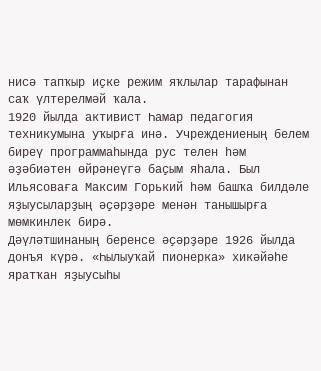нисә тапҡыр иҫке режим яҡлылар тарафынан саҡ үлтерелмәй ҡала.
1920 йылда активист Һамар педагогия техникумына уҡырға инә. Учреждениеның белем биреү программаһында рус телен һәм әҙәбиәтен өйрәнеүгә баҫым яһала. Был Ильясоваға Максим Горький һәм башҡа билдәле яҙыусыларҙың әҫәрҙәре менән танышырға мөмкинлек бирә.
Дәүләтшинаның беренсе әҫәрҙәре 1926 йылда донъя күрә. «Һылыуҡай пионерка» хикәйәһе яратҡан яҙыусыһы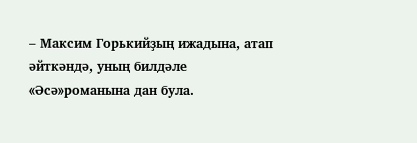– Максим Горькийҙың ижадына, атап әйткәндә, уның билдәле «Әсә»романына дан була.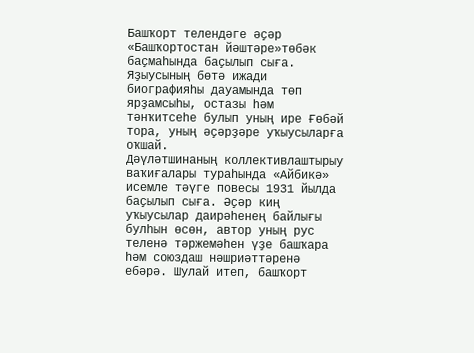Башҡорт телендәге әҫәр «Башҡортостан йәштәре»төбәк баҫмаһында баҫылып сыға.
Яҙыусының бөтә ижади биографияһы дауамында төп ярҙамсыһы, остазы һәм тәнҡитсеһе булып уның ире Ғөбәй тора, уның әҫәрҙәре уҡыусыларға оҡшай.
Дәүләтшинаның коллективлаштырыу ваҡиғалары тураһында «Айбикә» исемле тәүге повесы 1931 йылда баҫылып сыға. Әҫәр киң уҡыусылар даирәһенең байлығы булһын өсөн, автор уның рус теленә тәржемәһен үҙе башҡара һәм союздаш нәшриәттәренә ебәрә. Шулай итеп, башҡорт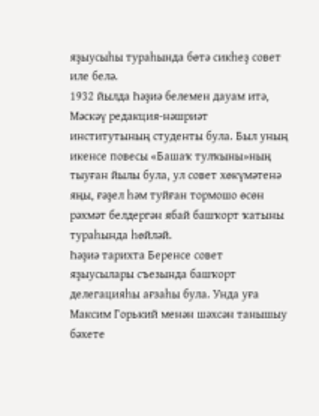яҙыусыһы тураһында бөтә сикһеҙ совет иле белә.
1932 йылда Һәҙиә белемен дауам итә, Мәскәү редакция-нәшриәт институтының студенты була. Был уның икенсе повесы «Башаҡ тулҡыны»ның тыуған йылы була, ул совет хөкүмәтенә яңы, ғәҙел һәм туйған тормошо өсөн рәхмәт белдергән ябай башҡорт ҡатыны тураһында һөйләй.
Һәҙиә тарихта Беренсе совет яҙыусылары съезында башҡорт делегацияһы ағзаһы була. Унда уға Максим Горький менән шәхсән танышыу бәхете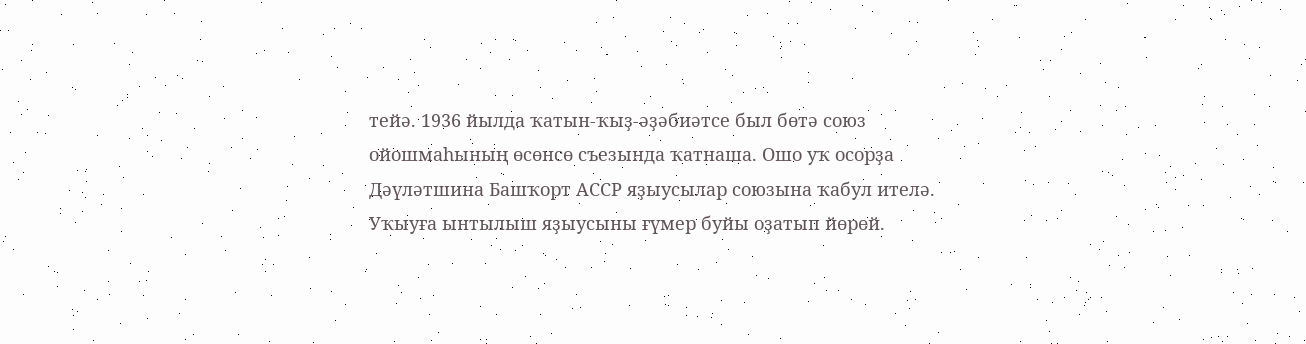тейә. 1936 йылда ҡатын-ҡыҙ-әҙәбиәтсе был бөтә союз ойошмаһының өсөнсө съезында ҡатнаша. Ошо уҡ осорҙа Дәүләтшина Башҡорт АССР яҙыусылар союзына ҡабул ителә.
Уҡыуға ынтылыш яҙыусыны ғүмер буйы оҙатып йөрөй.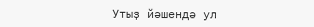Утыҙ йәшендә ул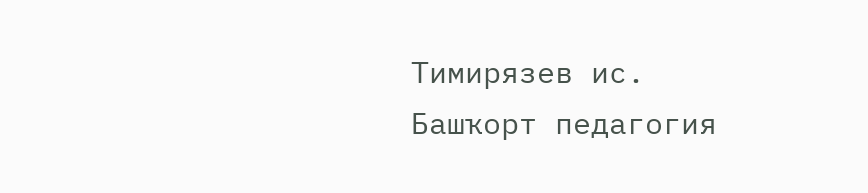Тимирязев ис. Башҡорт педагогия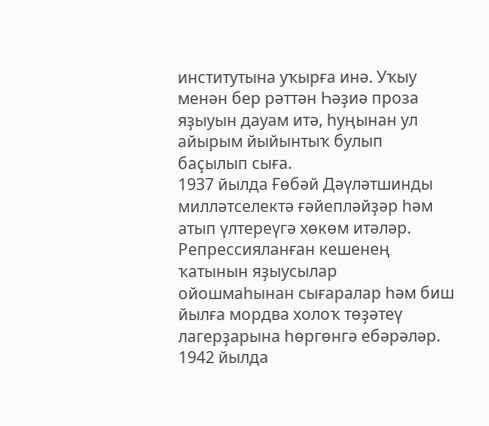институтына уҡырға инә. Уҡыу менән бер рәттән Һәҙиә проза яҙыуын дауам итә, һуңынан ул айырым йыйынтыҡ булып баҫылып сыға.
1937 йылда Ғөбәй Дәүләтшинды милләтселектә ғәйепләйҙәр һәм атып үлтереүгә хөкөм итәләр. Репрессияланған кешенең ҡатынын яҙыусылар ойошмаһынан сығаралар һәм биш йылға мордва холоҡ төҙәтеү лагерҙарына һөргөнгә ебәрәләр. 1942 йылда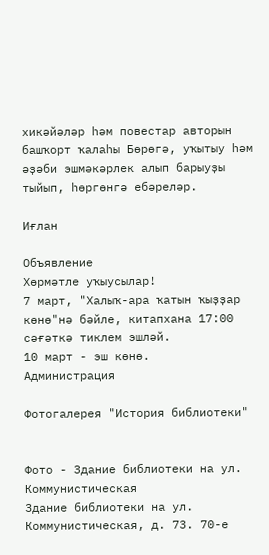хикәйәләр һәм повестар авторын башҡорт ҡалаһы Бөрөгә, уҡытыу һәм әҙәби эшмәкәрлек алып барыуҙы тыйып, һөргөнгә ебәреләр.

Иғлан

Объявление
Хөрмәтле уҡыусылар!
7 март, "Халыҡ-ара ҡатын ҡыҙҙар көнө"нә бәйле, китапхана 17:00 сәғәткә тиклем эшләй.
10 март - эш көнө.
Администрация

Фотогалерея "История библиотеки"


Фото - Здание библиотеки на ул. Коммунистическая
Здание библиотеки на ул. Коммунистическая, д. 73. 70-е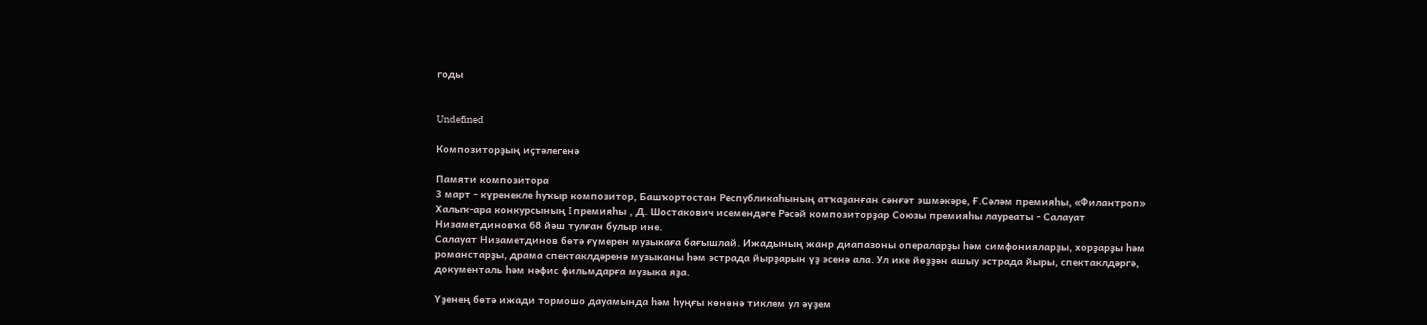годы


Undefined

Композиторҙың иҫтәлегенә

Памяти композитора
3 март - күренекле һуҡыр композитор, Башҡортостан Республикаһының атҡаҙанған сәнғәт эшмәкәре, Ғ.Сәләм премияһы, «Филантроп» Халыҡ-ара конкурсының I премияһы , Д. Шостакович исемендәге Рәсәй композиторҙар Союзы премияһы лауреаты - Салауат Низаметдиновҡа 68 йәш тулған булыр ине.
Салауат Низаметдинов бөтә ғүмерен музыкаға бағышлай. Ижадының жанр диапазоны операларҙы һәм симфонияларҙы, хорҙарҙы һәм романстарҙы, драма спектаклдәренә музыканы һәм эстрада йырҙарын үҙ эсенә ала. Ул ике йөҙҙән ашыу эстрада йыры, спектаклдәргә, документаль һәм нәфис фильмдарға музыка яҙа.

Үҙенең бөтә ижади тормошо дауамында һәм һуңғы көнөнә тиклем ул әүҙем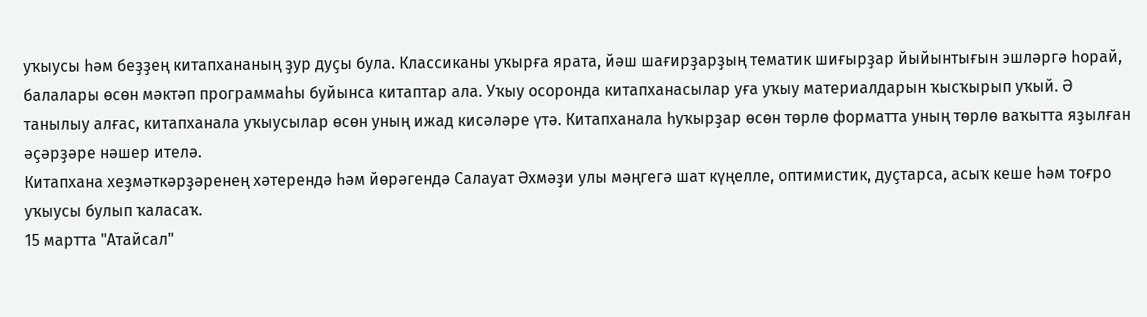уҡыусы һәм беҙҙең китапхананың ҙур дуҫы була. Классиканы уҡырға ярата, йәш шағирҙарҙың тематик шиғырҙар йыйынтығын эшләргә һорай, балалары өсөн мәктәп программаһы буйынса китаптар ала. Уҡыу осоронда китапханасылар уға уҡыу материалдарын ҡысҡырып уҡый. Ә танылыу алғас, китапханала уҡыусылар өсөн уның ижад кисәләре үтә. Китапханала һуҡырҙар өсөн төрлө форматта уның төрлө ваҡытта яҙылған әҫәрҙәре нәшер ителә.
Китапхана хеҙмәткәрҙәренең хәтерендә һәм йөрәгендә Салауат Әхмәҙи улы мәңгегә шат күңелле, оптимистик, дуҫтарса, асыҡ кеше һәм тоғро уҡыусы булып ҡаласаҡ.
15 мартта "Атайсал"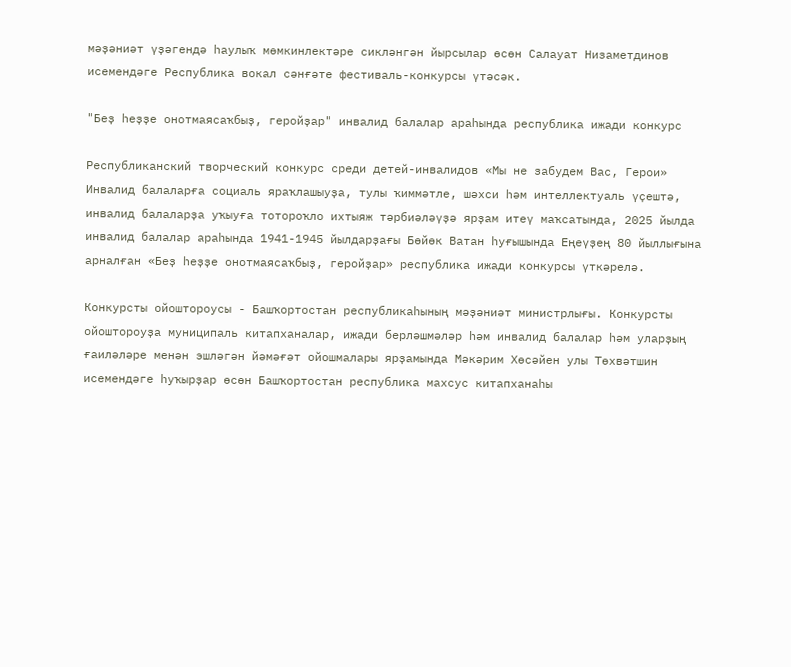мәҙәниәт үҙәгендә һаулыҡ мөмкинлектәре сикләнгән йырсылар өсөн Салауат Низаметдинов исемендәге Республика вокал сәнғәте фестиваль-конкурсы үтәсәк.

"Беҙ һеҙҙе онотмаясаҡбыҙ, геройҙар" инвалид балалар араһында республика ижади конкурс

Республиканский творческий конкурс среди детей-инвалидов «Мы не забудем Вас, Герои»
Инвалид балаларға социаль яраҡлашыуҙа, тулы ҡиммәтле, шәхси һәм интеллектуаль үҫештә, инвалид балаларҙа уҡыуға тотороҡло ихтыяж тәрбиәләүҙә ярҙам итеү маҡсатында, 2025 йылда инвалид балалар араһында 1941-1945 йылдарҙағы Бөйөк Ватан һуғышында Еңеүҙең 80 йыллығына арналған «Беҙ һеҙҙе онотмаясаҡбыҙ, геройҙар» республика ижади конкурсы үткәрелә.

Конкурсты ойоштороусы - Башҡортостан республикаһының мәҙәниәт министрлығы. Конкурсты ойоштороуҙа муниципаль китапханалар, ижади берләшмәләр һәм инвалид балалар һәм уларҙың ғаиләләре менән эшләгән йәмәғәт ойошмалары ярҙамында Мәкәрим Хөсәйен улы Төхвәтшин исемендәге һуҡырҙар өсөн Башҡортостан республика махсус китапханаһы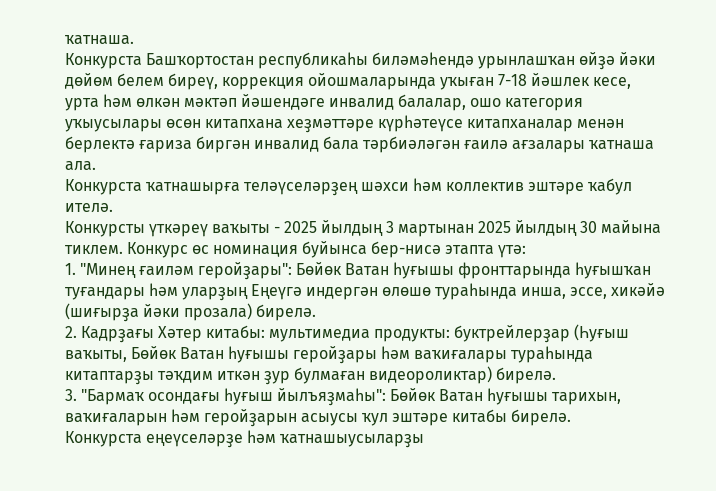ҡатнаша.
Конкурста Башҡортостан республикаһы биләмәһендә урынлашҡан өйҙә йәки дөйөм белем биреү, коррекция ойошмаларында уҡыған 7-18 йәшлек кесе, урта һәм өлкән мәктәп йәшендәге инвалид балалар, ошо категория уҡыусылары өсөн китапхана хеҙмәттәре күрһәтеүсе китапханалар менән берлектә ғариза биргән инвалид бала тәрбиәләгән ғаилә ағзалары ҡатнаша ала.
Конкурста ҡатнашырға теләүселәрҙең шәхси һәм коллектив эштәре ҡабул ителә.
Конкурсты үткәреү ваҡыты - 2025 йылдың 3 мартынан 2025 йылдың 30 майына тиклем. Конкурс өс номинация буйынса бер-нисә этапта үтә:
1. "Минең ғаиләм геройҙары": Бөйөк Ватан һуғышы фронттарында һуғышҡан туғандары һәм уларҙың Еңеүгә индергән өлөшө тураһында инша, эссе, хикәйә (шиғырҙа йәки прозала) бирелә.
2. Кадрҙағы Хәтер китабы: мультимедиа продукты: буктрейлерҙар (Һуғыш ваҡыты, Бөйөк Ватан һуғышы геройҙары һәм ваҡиғалары тураһында китаптарҙы тәҡдим иткән ҙур булмаған видеороликтар) бирелә.
3. "Бармаҡ осондағы һуғыш йылъяҙмаһы": Бөйөк Ватан һуғышы тарихын, ваҡиғаларын һәм геройҙарын асыусы ҡул эштәре китабы бирелә.
Конкурста еңеүселәрҙе һәм ҡатнашыусыларҙы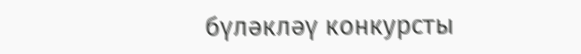бүләкләү конкурсты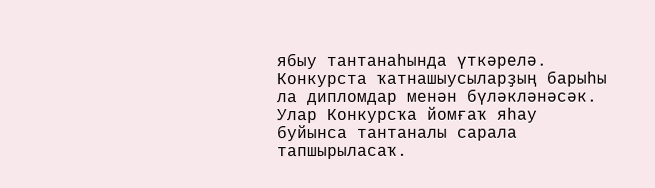ябыу тантанаһында үткәрелә. Конкурста ҡатнашыусыларҙың барыһы ла дипломдар менән бүләкләнәсәк. Улар Конкурсҡа йомғаҡ яһау буйынса тантаналы сарала тапшырыласаҡ.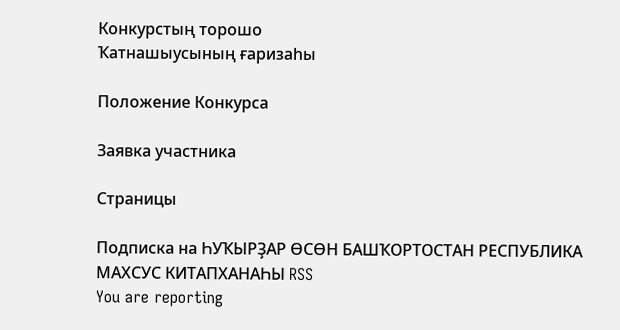Конкурстың торошо
Ҡатнашыусының ғаризаһы

Положение Конкурса

Заявка участника

Страницы

Подписка на ҺУҠЫРҘАР ӨСӨН БАШҠОРТОСТАН РЕСПУБЛИКА  МАХСУС КИТАПХАНАҺЫ RSS
You are reporting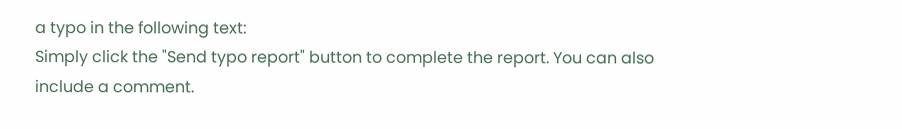a typo in the following text:
Simply click the "Send typo report" button to complete the report. You can also include a comment.